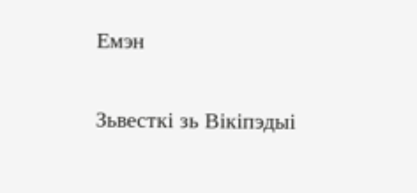Емэн

Зьвесткі зь Вікіпэдыі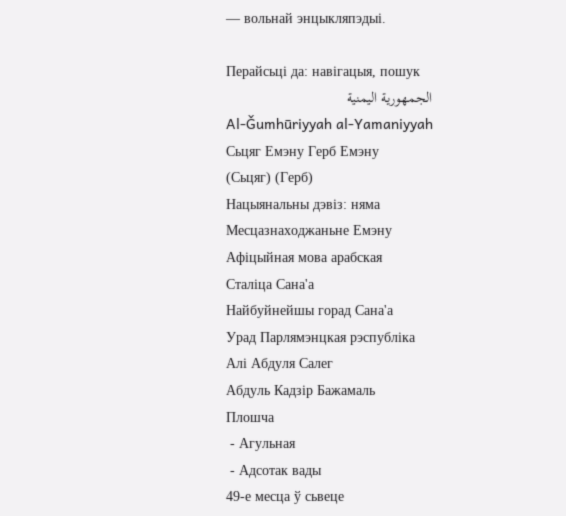— вольнай энцыкляпэдыі.

Перайсьці да: навігацыя, пошук
الجمهورية اليمنية
Al-Ǧumhūriyyah al-Yamaniyyah
Сьцяг Емэну Герб Емэну
(Сьцяг) (Герб)
Нацыянальны дэвіз: няма
Месцазнаходжаньне Емэну
Афіцыйная мова арабская
Сталіца Сана'а
Найбуйнейшы горад Сана'а
Урад Парлямэнцкая рэспубліка
Алі Абдуля Салег
Абдуль Кадзір Бажамаль
Плошча
 - Агульная
 - Адсотак вады
49-е месца ў сьвеце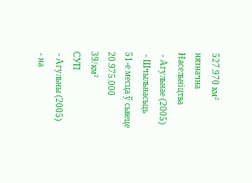527.970 км²
нязначна
Насельніцтва
 - Агульнае (2005)
 - Шчыльнасьць
51-е месца ў сьвеце
20.975.000
39/км²
СУП
 - Агульны (2005)
 - на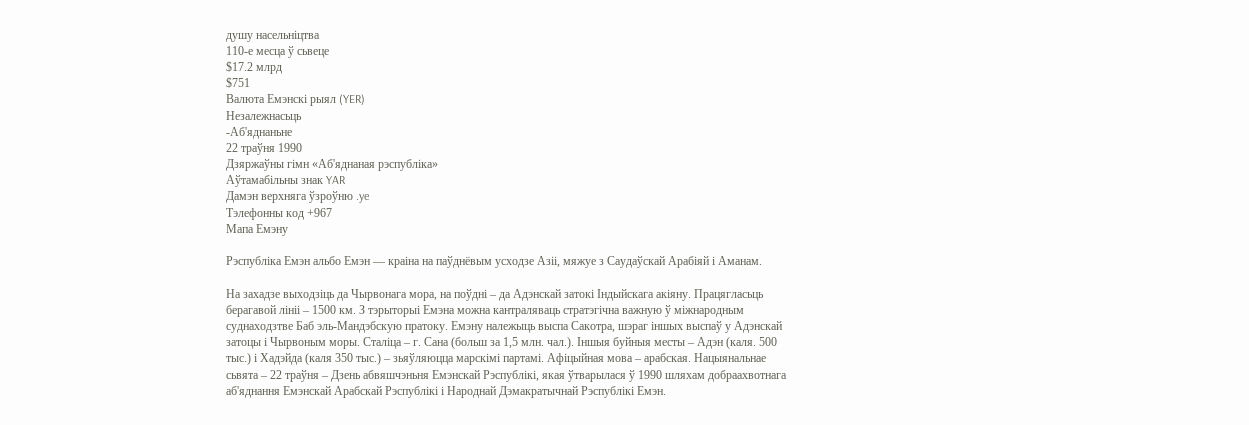душу насельніцтва
110-е месца ў сьвеце
$17.2 млрд
$751
Валюта Емэнскі рыял (YER)
Незалежнасьць
-Аб'яднаньне
22 траўня 1990
Дзяржаўны гімн «Аб'яднаная рэспубліка»
Аўтамабільны знак YAR
Дамэн верхняга ўзроўню .ye
Тэлефонны код +967
Мапа Емэну

Рэспубліка Емэн альбо Емэн — краіна на паўднёвым усходзе Азіі, мяжуе з Саудаўскай Арабіяй і Аманам.

На захадзе выходзіць да Чырвонага мора, на поўдні – да Адэнскай затокі Індыйскага акіяну. Працягласьць берагавой лініі – 1500 км. З тэрыторыі Емэна можна кантраляваць стратэгічна важную ў міжнародным суднаходзтве Баб эль-Мандэбскую пратоку. Емэну належыць выспа Сакотра, шэраг іншых выспаў у Адэнскай затоцы і Чырвоным моры. Сталіца – г. Сана (больш за 1,5 млн. чал.). Іншыя буйныя месты – Адэн (каля. 500 тыс.) і Хадэйда (каля 350 тыс.) – зьяўляюцца марскімі партамі. Афіцыйная мова – арабская. Нацыянальнае сьвята – 22 траўня – Дзень абвяшчэньня Емэнскай Рэспублікі, якая ўтварылася ў 1990 шляхам добраахвотнага аб'яднання Емэнскай Арабскай Рэспублікі і Народнай Дэмакратычнай Рэспублікі Емэн.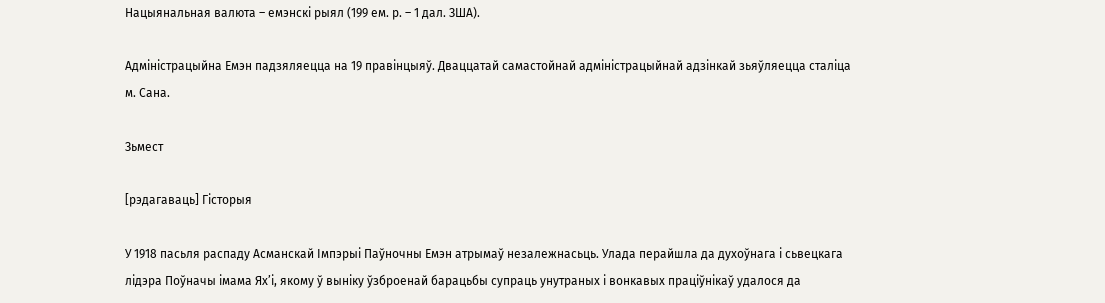Нацыянальная валюта – емэнскі рыял (199 ем. р. – 1 дал. ЗША).

Адміністрацыйна Емэн падзяляецца на 19 правінцыяў. Дваццатай самастойнай адміністрацыйнай адзінкай зьяўляецца сталіца м. Сана.

Зьмест

[рэдагаваць] Гісторыя

У 1918 пасьля распаду Асманскай Імпэрыі Паўночны Емэн атрымаў незалежнасьць. Улада перайшла да духоўнага і сьвецкага лідэра Поўначы імама Ях’і, якому ў выніку ўзброенай барацьбы супраць унутраных і вонкавых праціўнікаў удалося да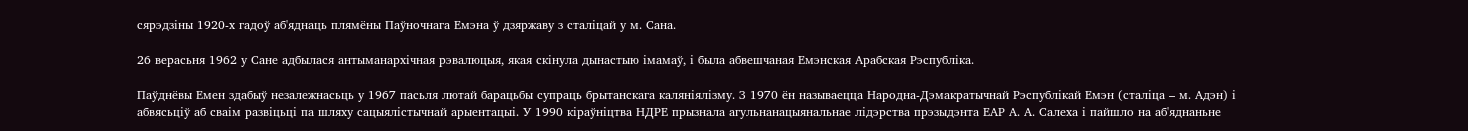сярэдзіны 1920-х гадоў аб'яднаць плямёны Паўночнага Емэна ў дзяржаву з сталіцай у м. Сана.

26 верасьня 1962 у Сане адбылася антыманархічная рэвалюцыя, якая скінула дынастыю імамаў, і была абвешчаная Емэнская Арабская Рэспубліка.

Паўднёвы Емен здабыў незалежнасьць у 1967 пасьля лютай барацьбы супраць брытанскага каляніялізму. З 1970 ён называецца Народна-Дэмакратычнай Рэспублікай Емэн (сталіца – м. Адэн) і абвясьціў аб сваім развіцьці па шляху сацыялістычнай арыентацыі. У 1990 кіраўніцтва НДРЕ прызнала агульнанацыянальнае лідэрства прэзыдэнта ЕАР А. А. Салеха і пайшло на аб'яднаньне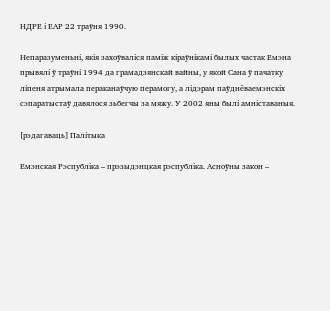НДРЕ і ЕАР 22 траўня 1990.

Непаразуменьні, якія захоўваліся паміж кіраўнікамі былых частак Емэна прывялі ў траўні 1994 да грамадзянскай вайны, у якой Сана ў пачатку ліпеня атрымала пераканаўчую перамогу, а лідэрам паўднёваемэнскіх сэпаратыстаў давялося зьбегчы за мяжу. У 2002 яны былі амніставаныя.

[рэдагаваць] Палітыка

Емэнская Рэспубліка – прэзыдэнцкая рэспубліка. Асноўны закон –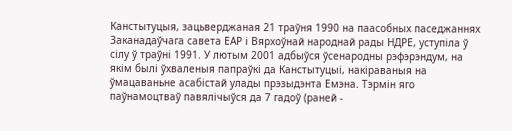Канстытуцыя, зацьверджаная 21 траўня 1990 на паасобных паседжаннях Заканадаўчага савета ЕАР і Вярхоўнай народнай рады НДРЕ, уступіла ў сілу ў траўні 1991. У лютым 2001 адбыўся ўсенародны рэфэрэндум, на якім былі ўхваленыя папраўкі да Канстытуцыі, накіраваныя на ўмацаваньне асабістай улады прэзыдэнта Емэна. Тэрмін яго паўнамоцтваў павялічыўся да 7 гадоў (раней -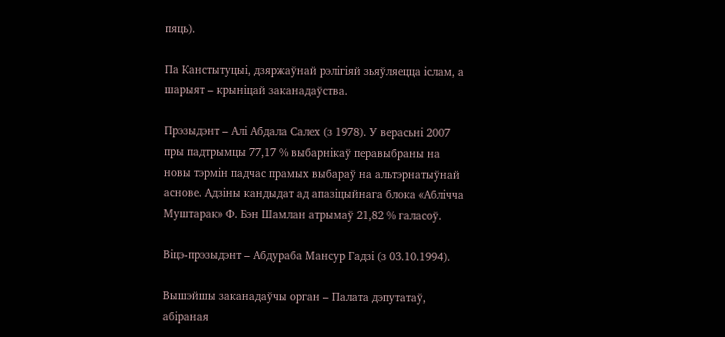пяць).

Па Канстытуцыі, дзяржаўнай рэлігіяй зьяўляецца іслам, а шарыят – крыніцай заканадаўства.

Прэзыдэнт – Алі Абдала Салех (з 1978). У верасьні 2007 пры падтрымцы 77,17 % выбарнікаў перавыбраны на новы тэрмін падчас прамых выбараў на альтэрнатыўнай аснове. Адзіны кандыдат ад апазіцыйнага блока «Аблічча Муштарак» Ф. Бэн Шамлан атрымаў 21,82 % галасоў.

Віцэ-прэзыдэнт – Абдураба Мансур Гадзі (з 03.10.1994).

Вышэйшы заканадаўчы орган – Палата дэпутатаў, абіраная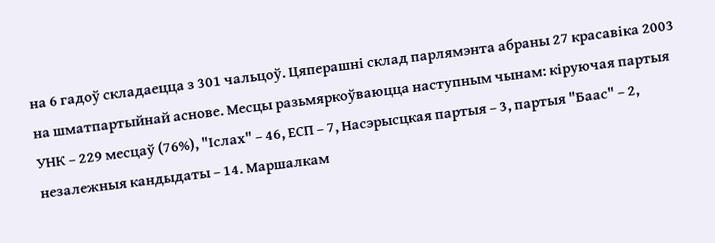на 6 гадоў складаецца з 301 чальцоў. Цяперашні склад парлямэнта абраны 27 красавіка 2003 на шматпартыйнай аснове. Месцы разьмяркоўваюцца наступным чынам: кіруючая партыя УНК – 229 месцаў (76%), "Іслах" – 46, ЕСП – 7, Насэрысцкая партыя – 3, партыя "Баас" – 2, незалежныя кандыдаты – 14. Маршалкам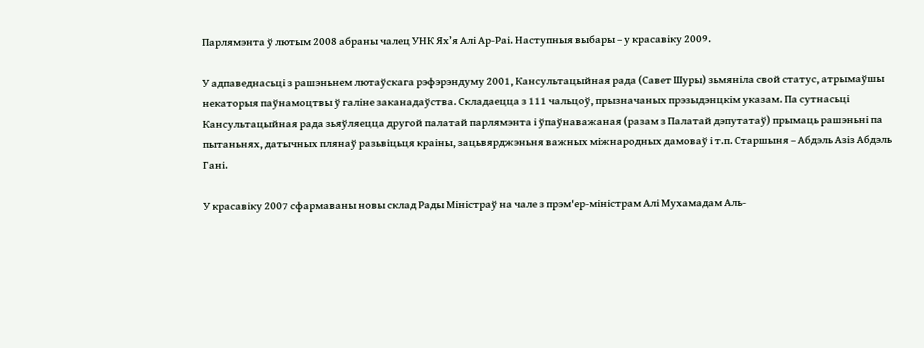Парлямэнта ў лютым 2008 абраны чалец УНК Ях’я Алі Ар-Раі. Наступныя выбары – у красавіку 2009.

У адпаведнасьці з рашэньнем лютаўскага рэфэрэндуму 2001, Кансультацыйная рада (Савет Шуры) зьмяніла свой статус, атрымаўшы некаторыя паўнамоцтвы ў галіне заканадаўства. Складаецца з 111 чальцоў, прызначаных прэзыдэнцкім указам. Па сутнасьці Кансультацыйная рада зьяўляецца другой палатай парлямэнта і ўпаўнаважаная (разам з Палатай дэпутатаў) прымаць рашэньні па пытаньнях, датычных плянаў разьвіцьця краіны, зацьвярджэньня важных міжнародных дамоваў і т.п. Старшыня – Абдэль Азіз Абдэль Гані.

У красавіку 2007 сфармаваны новы склад Рады Міністраў на чале з прэм'ер-міністрам Алі Мухамадам Аль-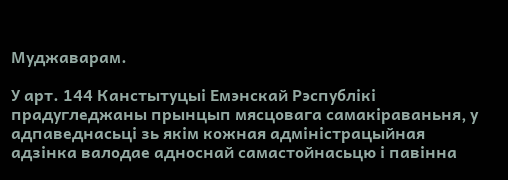Муджаварам.

У арт. 144 Канстытуцыі Емэнскай Рэспублікі прадугледжаны прынцып мясцовага самакіраваньня, у адпаведнасьці зь якім кожная адміністрацыйная адзінка валодае адноснай самастойнасьцю і павінна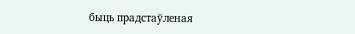быць прадстаўленая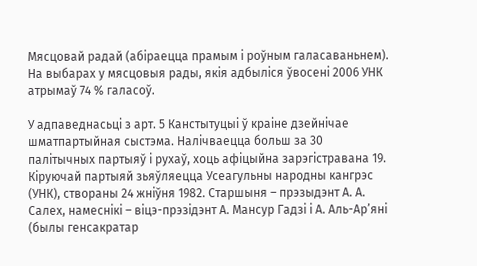Мясцовай радай (абіраецца прамым і роўным галасаваньнем). На выбарах у мясцовыя рады, якія адбыліся ўвосені 2006 УНК атрымаў 74 % галасоў.

У адпаведнасьці з арт. 5 Канстытуцыі ў краіне дзейнічае шматпартыйная сыстэма. Налічваецца больш за 30 палітычных партыяў і рухаў, хоць афіцыйна зарэгістравана 19. Кіруючай партыяй зьяўляецца Усеагульны народны кангрэс (УНК), створаны 24 жніўня 1982. Старшыня – прэзыдэнт А. А. Салех, намеснікі – віцэ-прэзідэнт А. Мансур Гадзі і А. Аль-Ар’яні (былы генсакратар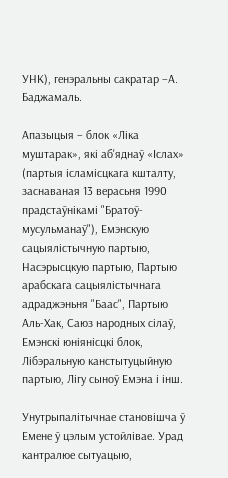УНК), генэральны сакратар –А. Баджамаль.

Апазыцыя – блок «Ліка муштарак», які аб'яднаў «Іслах» (партыя ісламісцкага кшталту, заснаваная 13 верасьня 1990 прадстаўнікамі "Братоў-мусульманаў"), Емэнскую сацыялістычную партыю, Насэрысцкую партыю, Партыю арабскага сацыялістычнага адраджэньня "Баас", Партыю Аль-Хак, Саюз народных сілаў, Емэнскі юніянісцкі блок, Лібэральную канстытуцыйную партыю, Лігу сыноў Емэна і інш.

Унутрыпалітычнае становішча ў Емене ў цэлым устойлівае. Урад кантралюе сытуацыю,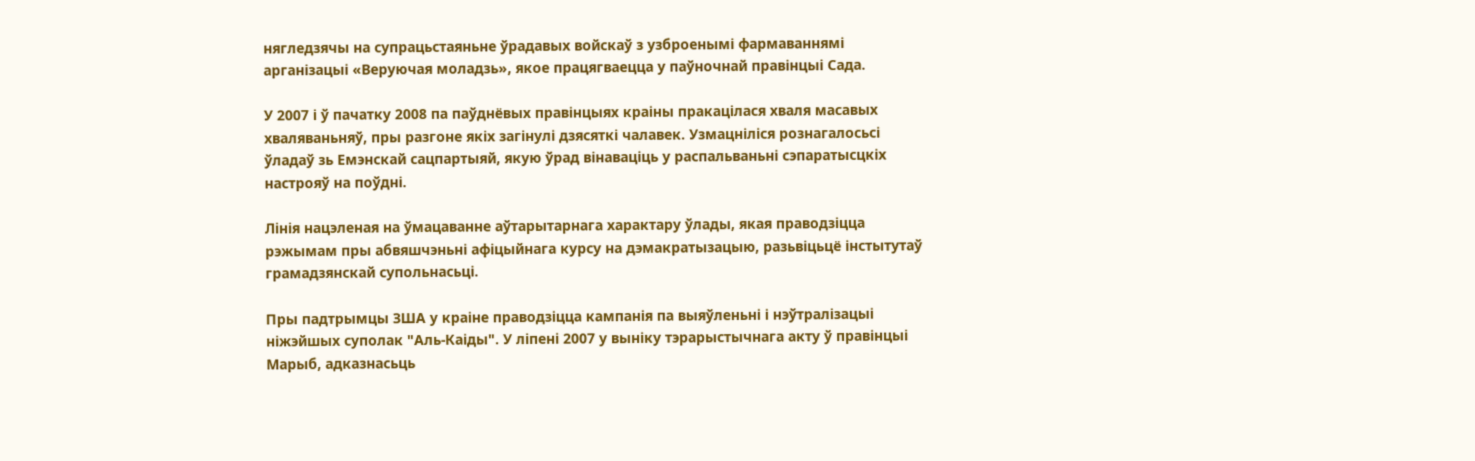нягледзячы на супрацьстаяньне ўрадавых войскаў з узброенымі фармаваннямі арганізацыі «Веруючая моладзь», якое працягваецца у паўночнай правінцыі Сада.

У 2007 і ў пачатку 2008 па паўднёвых правінцыях краіны пракацілася хваля масавых хваляваньняў, пры разгоне якіх загінулі дзясяткі чалавек. Узмацніліся рознагалосьсі ўладаў зь Емэнскай сацпартыяй, якую ўрад вінаваціць у распальваньні сэпаратысцкіх настрояў на поўдні.

Лінія нацэленая на ўмацаванне аўтарытарнага характару ўлады, якая праводзіцца рэжымам пры абвяшчэньні афіцыйнага курсу на дэмакратызацыю, разьвіцьцё інстытутаў грамадзянскай супольнасьці.

Пры падтрымцы ЗША у краіне праводзіцца кампанія па выяўленьні і нэўтралізацыі ніжэйшых суполак "Аль-Каіды". У ліпені 2007 у выніку тэрарыстычнага акту ў правінцыі Марыб, адказнасьць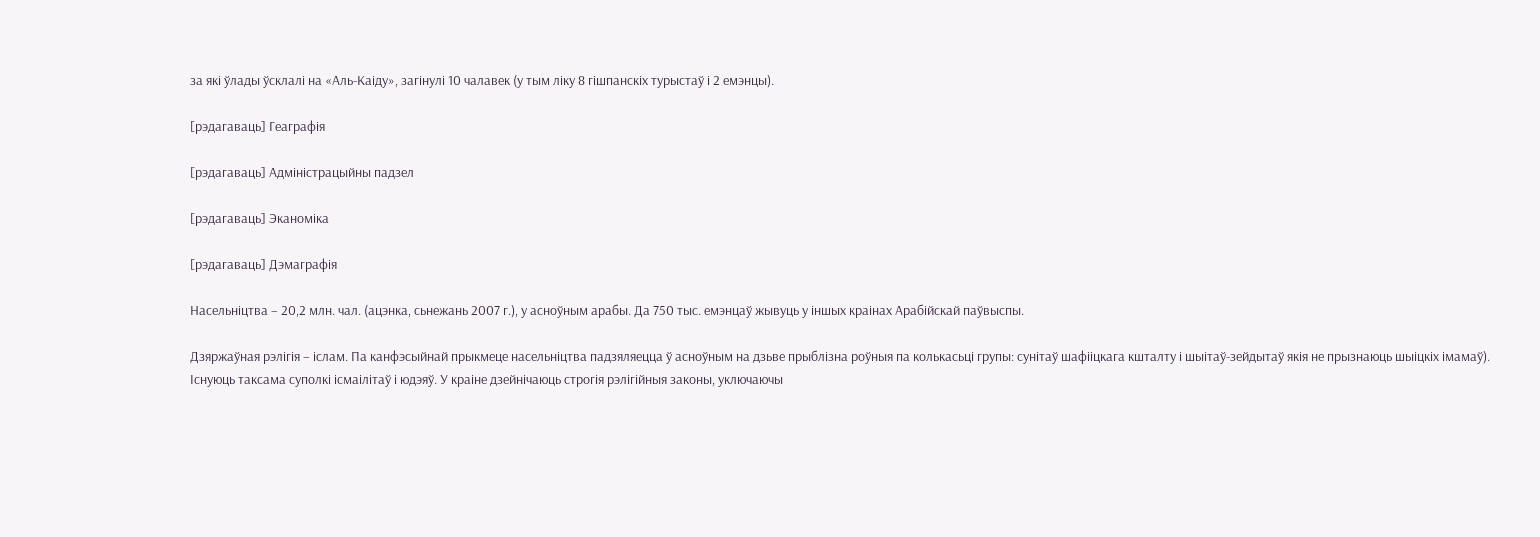за які ўлады ўсклалі на «Аль-Каіду», загінулі 10 чалавек (у тым ліку 8 гішпанскіх турыстаў і 2 емэнцы).

[рэдагаваць] Геаграфія

[рэдагаваць] Адміністрацыйны падзел

[рэдагаваць] Эканоміка

[рэдагаваць] Дэмаграфія

Насельніцтва – 20,2 млн. чал. (ацэнка, сьнежань 2007 г.), у асноўным арабы. Да 750 тыс. емэнцаў жывуць у іншых краінах Арабійскай паўвыспы.

Дзяржаўная рэлігія – іслам. Па канфэсыйнай прыкмеце насельніцтва падзяляецца ў асноўным на дзьве прыблізна роўныя па колькасьці групы: сунітаў шафііцкага кшталту і шыітаў-зейдытаў якія не прызнаюць шыіцкіх імамаў). Існуюць таксама суполкі ісмаілітаў і юдэяў. У краіне дзейнічаюць строгія рэлігійныя законы, уключаючы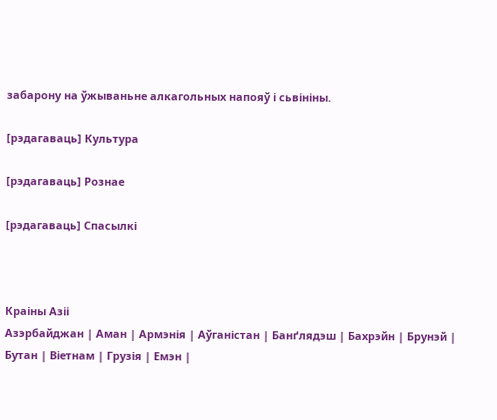забарону на ўжываньне алкагольных напояў і сьвініны.

[рэдагаваць] Культура

[рэдагаваць] Рознае

[рэдагаваць] Спасылкі



Краіны Азіі
Азэрбайджан | Аман | Армэнія | Аўганістан | Банґлядэш | Бахрэйн | Брунэй | Бутан | Віетнам | Грузія | Емэн |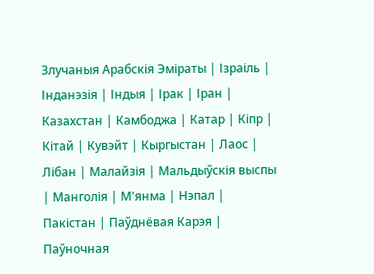Злучаныя Арабскія Эміраты | Ізраіль | Інданэзія | Індыя | Ірак | Іран | Казахстан | Камбоджа | Катар | Кіпр | Кітай | Кувэйт | Кыргыстан | Лаос | Лібан | Малайзія | Мальдыўскія выспы | Манголія | М'янма | Нэпал | Пакістан | Паўднёвая Карэя | Паўночная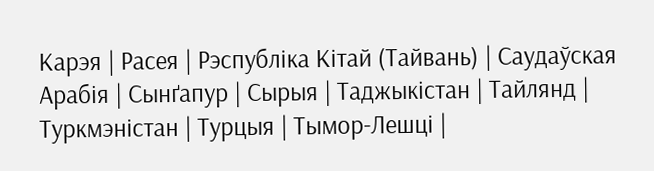Карэя | Расея | Рэспубліка Кітай (Тайвань) | Саудаўская Арабія | Сынґапур | Сырыя | Таджыкістан | Тайлянд | Туркмэністан | Турцыя | Тымор-Лешці |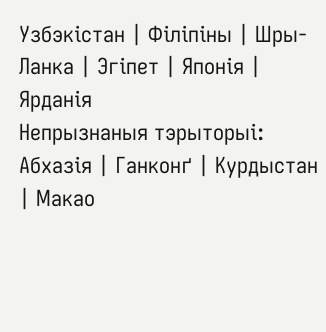Узбэкістан | Філіпіны | Шры-Ланка | Эгіпет | Японія | Ярданія
Непрызнаныя тэрыторыі: Абхазія | Ганконґ | Курдыстан | Макао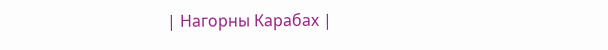| Нагорны Карабах |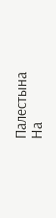Палестына
На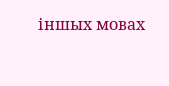іншых мовах